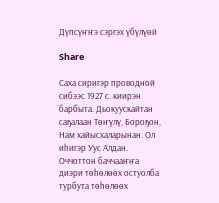Дүпсүҥҥэ сэргэх үбүлүөй

Share

Саха сиригэр проводной сибээс 1927 с. киирэн барбыта. Дьокуускайтан саҕалаан Төҥүлү, Бороҕон, Нам хайысхаларынан. Ол иһигэр Уус Алдан. Оччоттон баччааҥҥа диэри төһөлөөх остуолба турбута төһөлөөх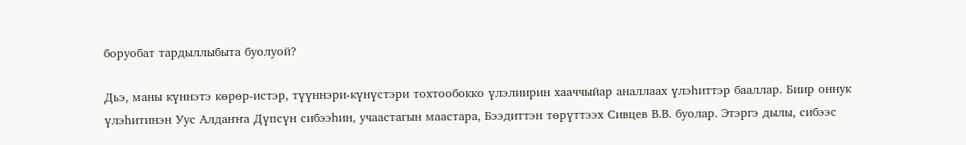боруобат тардыллыбыта буолуой?

Дьэ, маны күннэтэ көрөр-истэр, түүннэри-күнүстэри тохтообокко үлэлиирин хааччыйар аналлаах үлэһиттэр бааллар. Биир оннук үлэһитинэн Уус Алдаҥҥа Дүпсүн сибээһин, учаастагын маастара, Бээдиттэн төрүттээх Сивцев В.В. буолар. Этэргэ дылы, сибээс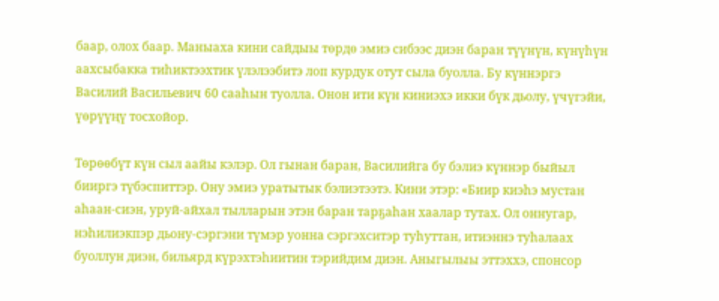баар, олох баар. Маныаха кини сайдыы төрдө эмиэ сибээс диэн баран түүнүн, күнүһүн аахсыбакка тиһиктээхтик үлэлээбитэ лоп курдук отут сыла буолла. Бу күннэргэ Василий Васильевич 60 сааһын туолла. Онон ити күн киниэхэ икки бүк дьолу, үчүгэйи, үөрүүңү тосхойор.

Төрөөбүт күн сыл аайы кэлэр. Ол гынан баран, Василийга бу бэлиэ күннэр быйыл бииргэ түбэспиттэр. Ону эмиэ уратытык бэлиэтээтэ. Кини этэр: «Биир киэһэ мустан аһаан-сиэн, уруй-айхал тылларын этэн баран тарҕаһан хаалар тутах. Ол оннугар, нэһилиэкпэр дьону-сэргэни түмэр уонна сэргэхситэр туһуттан, итиэннэ туһалаах буоллун диэн, бильярд күрэхтэһиитин тэрийдим диэн. Аныгылыы эттэххэ, спонсор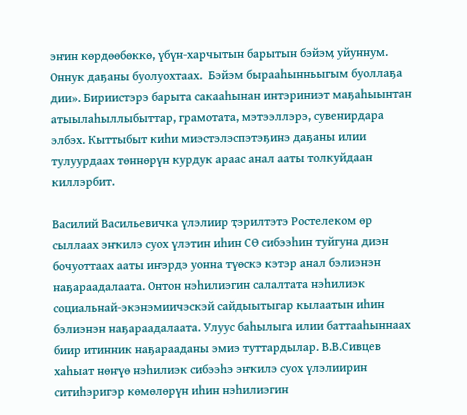эҥин көрдөөбөккө, үбүн-харчытын барытын бэйэӎ уйуннум. Оннук даҕаны буолуохтаах.  Бэйэм бырааһынньыгым буоллаҕа дии». Бириистэрэ барыта сакааһынан интэриниэт маҕаһыынтан атыылаһыллыбыттар, грамотата, мэтээллэрэ, сувенирдара элбэх. Кыттыбыт киһи миэстэлэспэтэҕинэ даҕаны илии тулуурдаах төннөрүн курдук араас анал ааты толкуйдаан киллэрбит.

Василий Васильевичка үлэлиир ҭэрилтэтэ Ростелеком өр сыллаах эҥкилэ суох үлэтин иһин СӨ сибээһин туйгуна диэн бочуоттаах ааты иҥэрдэ уонна түөскэ кэтэр анал бэлиэнэн наҕараадалаата. Онтон нэһилиэгин салалтата нэһилиэк социальнай-экэнэмиичэскэй сайдыытыгар кылаатын иһин бэлиэнэн наҕараадалаата. Улуус баһылыга илии баттааһыннаах биир итинник наҕарааданы эмиэ туттардылар. В.В.Сивцев хаһыат нөҥүө нэһилиэк сибээһэ эҥкилэ суох үлэлиирин ситиһэригэр көмөлөрүн иһин нэһилиэгин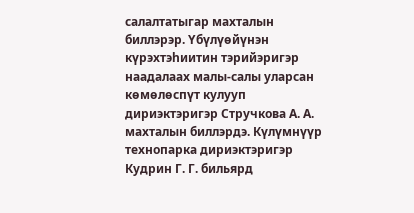салалтатыгар махталын биллэрэр. Үбүлүөйүнэн күрэхтэһиитин тэрийэригэр наадалаах малы-салы уларсан көмөлөспүт кулууп дириэктэригэр Стручкова А. А. махталын биллэрдэ. Күлүмнүүр технопарка дириэктэригэр Кудрин Г. Г. бильярд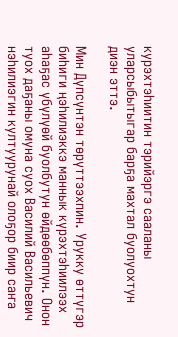курэхтэһиитин тэрийэргэ сааланы уларсыбытыгар барҕа махтал буолуохтун диэн эттэ.

Мин Дүпсүнтэн төрүттээхпин. Урукку өттүгэр биһиги ңэһилиэккэ маннык күрэхтэһиилээх аһаҕас үбүлүөй буолбутун өйдөөбөппүн. Онон туох даҕаны омуна суох Василий Васильевич нэһилиэгин култуурунай олоҕор биир саҥа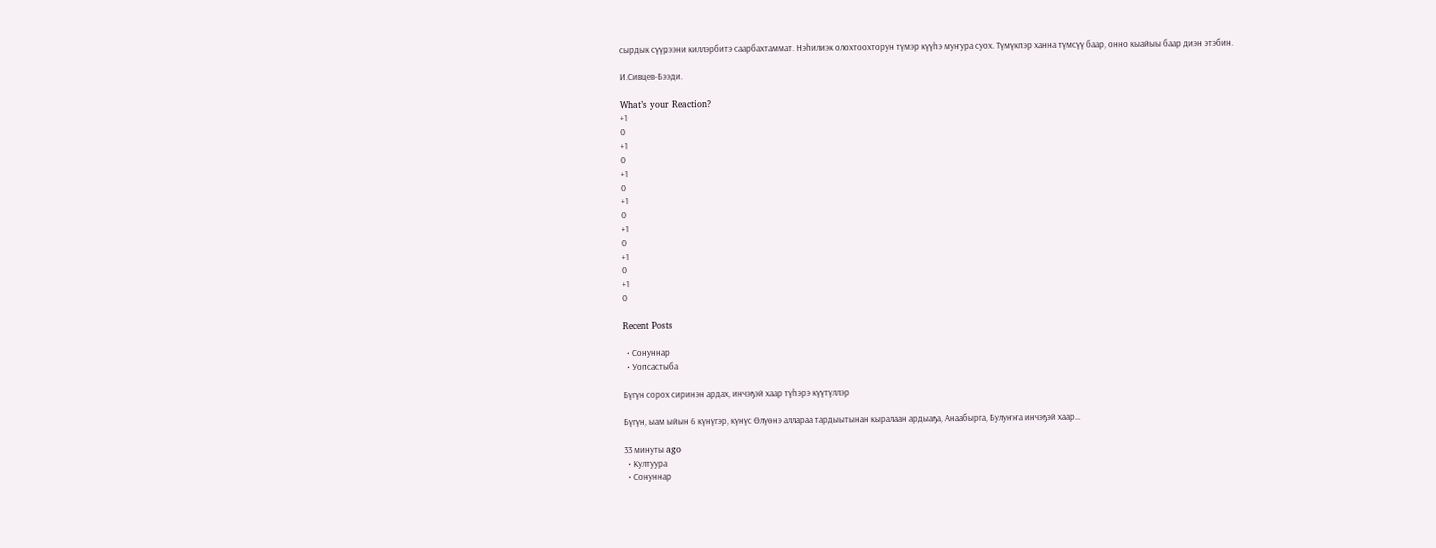сырдык сүүҏээни киллэрбитэ саарбахтаммат. Нэһилиэк олохтоохторун түмэр күүһэ муҥура суох. Түмүкпэр ханна түмсүү баар, онно кыайыы баар диэн этэбин.

И.Сивцев-Бээди.

What’s your Reaction?
+1
0
+1
0
+1
0
+1
0
+1
0
+1
0
+1
0

Recent Posts

  • Сонуннар
  • Уопсастыба

Бүгүн сорох сиринэн ардах, инчэҕэй хаар түһэрэ күүтүллэр

Бүгүн, ыам ыйын 6 күнүгэр, күнүс Өлүөнэ аллараа тардыытынан кыралаан ардыаҕа, Анаабырга, Булуҥҥа инчэҕэй хаар…

33 минуты ago
  • Култуура
  • Сонуннар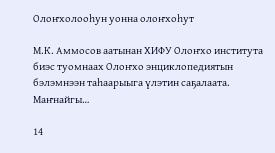Олоҥхолооһун уонна олоҥхоһут

М.К. Аммосов аатынан ХИФУ Олоҥхо института биэс туомнаах Олоҥхо энциклопедиятын бэлэмнээн таһаарыыга үлэтин саҕалаата. Маҥнайгы…

14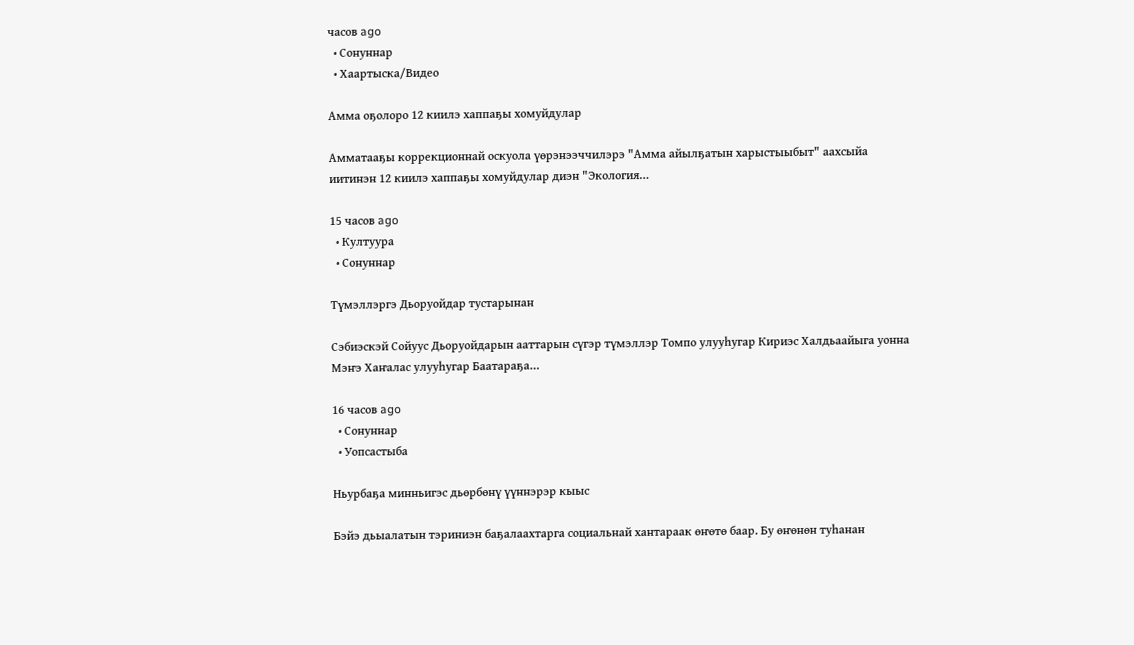часов ago
  • Сонуннар
  • Хаартыска/Видео

Амма оҕолоро 12 киилэ хаппаҕы хомуйдулар

Амматааҕы коррекционнай оскуола үөрэнээччилэрэ "Амма айылҕатын харыстыыбыт" аахсыйа иитинэн 12 киилэ хаппаҕы хомуйдулар диэн "Экология…

15 часов ago
  • Култуура
  • Сонуннар

Түмэллэргэ Дьоруойдар тустарынан

Сэбиэскэй Сойуус Дьоруойдарын ааттарын сүгэр түмэллэр Томпо улууһугар Кириэс Халдьаайыга уонна Мэҥэ Хаҥалас улууһугар Баатараҕа…

16 часов ago
  • Сонуннар
  • Уопсастыба

Ньурбаҕа минньигэс дьөрбөнү үүннэрэр кыыс

Бэйэ дьыалатын тэриниэн баҕалаахтарга социальнай хантараак өҥөтө баар. Бу өҥөнөн туһанан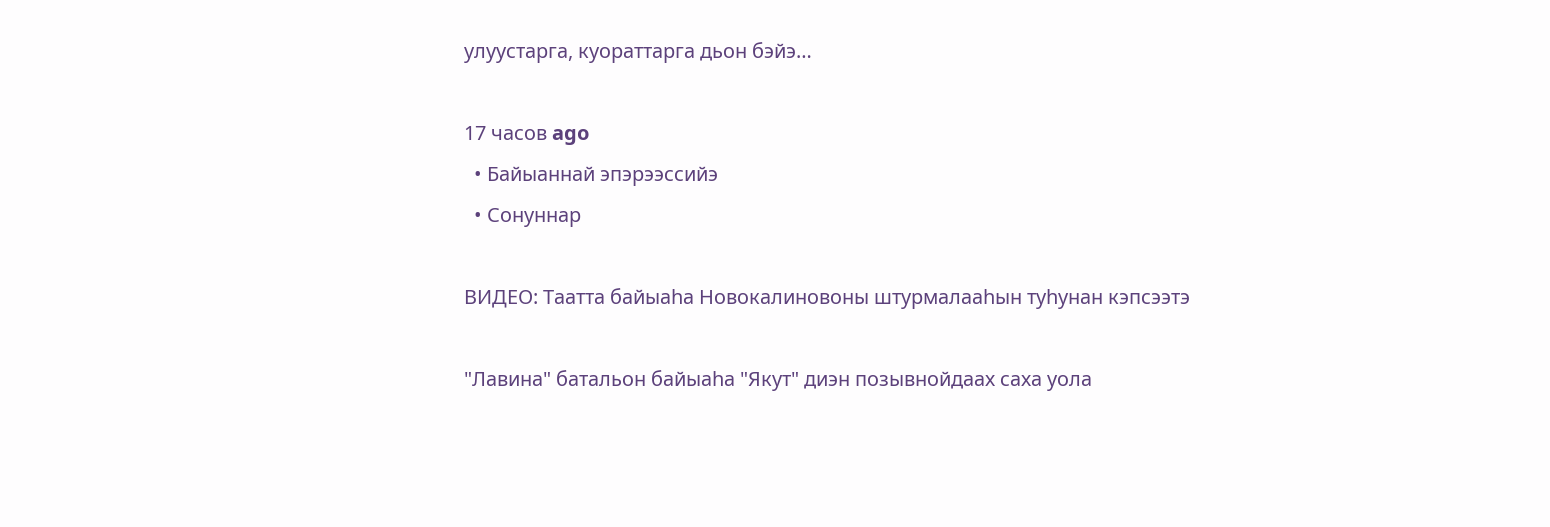улуустарга, куораттарга дьон бэйэ…

17 часов ago
  • Байыаннай эпэрээссийэ
  • Сонуннар

ВИДЕО: Таатта байыаһа Новокалиновоны штурмалааһын туһунан кэпсээтэ

"Лавина" батальон байыаһа "Якут" диэн позывнойдаах саха уола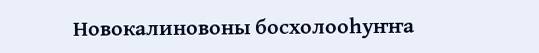Новокалиновоны босхолооһуҥҥа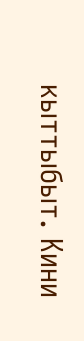кыттыбыт. Кини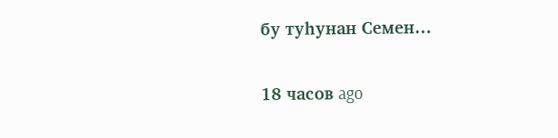бу туһунан Семен…

18 часов ago